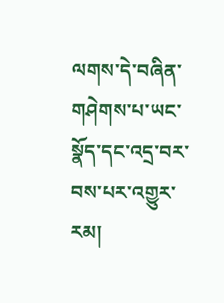ལགས་དེ་བཞིན་གཤེགས་པ་ཡང་སྣོད་དང་འདྲ་བར་བས་པར་འགྱུར་རམ།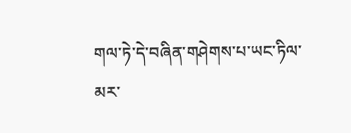གལ་ཏེ་དེ་བཞིན་གཤེགས་པ་ཡང་ཏིལ་མར་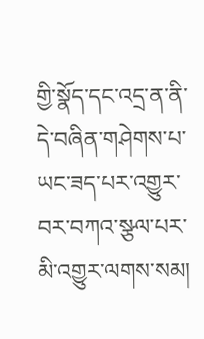གྱི་སྣོད་དང་འདྲ་ན་ནི་དེ་བཞིན་གཤེགས་པ་ཡང་ཟད་པར་འགྱུར་བར་བཀའ་སྩལ་པར་མི་འགྱུར་ལགས་སམ།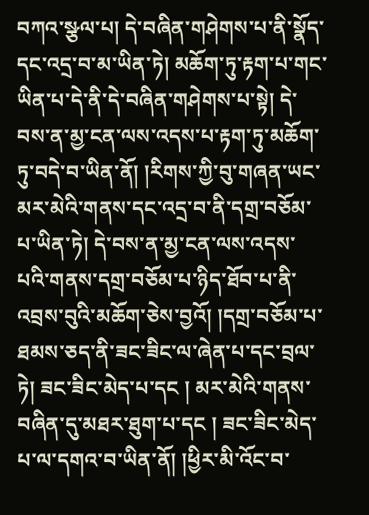བཀའ་སྩལ་པ། དེ་བཞིན་གཤེགས་པ་ནི་སྣོད་དང་འདྲ་བ་མ་ཡིན་ཏེ། མཆོག་ཏུ་རྟག་པ་གང་ཡིན་པ་དེ་ནི་དེ་བཞིན་གཤེགས་པ་སྟེ། དེ་བས་ན་མྱ་ངན་ལས་འདས་པ་རྟག་ཏུ་མཆོག་ཏུ་བདེ་བ་ཡིན་ནོ། །རིགས་ཀྱི་བུ་གཞན་ཡང་མར་མེའི་གནས་དང་འདྲ་བ་ནི་དགྲ་བཅོམ་པ་ཡིན་ཏེ། དེ་བས་ན་མྱ་ངན་ལས་འདས་པའི་གནས་དགྲ་བཅོམ་པ་ཉིད་ཐོབ་པ་ནི་འབྲས་བུའི་མཆོག་ཅེས་བྱའོ། །དགྲ་བཅོམ་པ་ཐམས་ཅད་ནི་ཟང་ཟིང་ལ་ཞེན་པ་དང་བྲལ་ཏེ། ཟང་ཟིང་མེད་པ་དང ། མར་མེའི་གནས་བཞིན་དུ་མཐར་ཐུག་པ་དང ། ཟང་ཟིང་མེད་པ་ལ་དགའ་བ་ཡིན་ནོ། །ཕྱིར་མི་འོང་བ་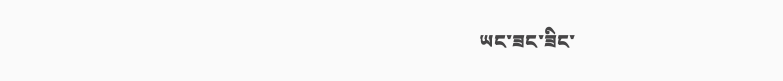ཡང་ཟང་ཟིང་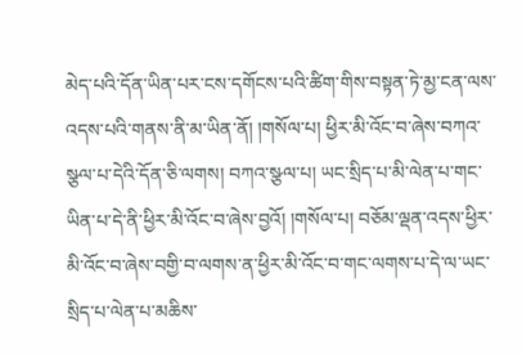མེད་པའི་དོན་ཡིན་པར་ངས་དགོངས་པའི་ཚིག་གིས་བསྟན་ཏེ་མྱ་ངན་ལས་འདས་པའི་གནས་ནི་མ་ཡིན་ནོ། །གསོལ་པ། ཕྱིར་མི་འོང་བ་ཞེས་བཀའ་སྩལ་པ་དེའི་དོན་ཅི་ལགས། བཀའ་སྩལ་པ། ཡང་སྲིད་པ་མི་ལེན་པ་གང་ཡིན་པ་དེ་ནི་ཕྱིར་མི་འོང་བ་ཞེས་བྱའོ། །གསོལ་པ། བཅོམ་ལྡན་འདས་ཕྱིར་མི་འོང་བ་ཞེས་བགྱི་བ་ལགས་ན་ཕྱིར་མི་འོང་བ་གང་ལགས་པ་དེ་ལ་ཡང་སྲིད་པ་ལེན་པ་མཆིས་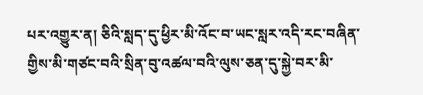པར་འགྱུར་ན། ཅིའི་སླད་དུ་ཕྱིར་མི་འོང་བ་ཡང་སླར་འདི་རང་བཞིན་གྱིས་མི་གཙང་བའི་སྲིན་བུ་འཚལ་བའི་ལུས་ཅན་དུ་སྐྱེ་བར་མི་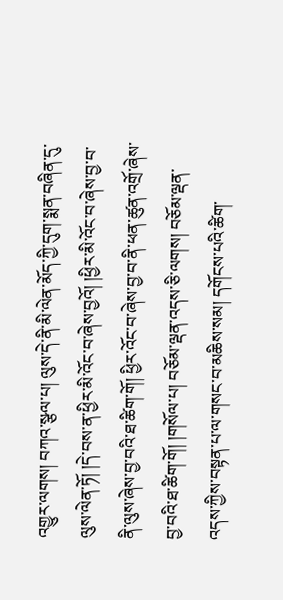འགྱུར་ལགས། བཀའ་སྩལ་པ། ལུས་དེ་ནི་མི་ལེན་མོད་ཀྱི་དུག་སྨན་བཞིན་དུ་ལུས་ལེན་ཏོ། །དེ་བས་ན་ཕྱིར་མི་འོང་བ་ཞེས་བྱའོ། །ཕྱིར་མི་འོང་བ་ཞེས་བྱ་བ་ནི་ལུས་ཞེས་བྱ་བའི་ཐ་ཚིག་གོ། ཕྱིར་འོང་བ་ཞེས་བྱ་བ་ནི་ཕན་ཚུན་འགྲོ་ཞེས་བྱ་བའི་ཐ་ཚིག་གོ། །གསོལ་པ། བཅོམ་ལྡན་འདས་ཅི་ལགས། བཅོམ་ལྡན་འདས་ཀྱིས་བསྟན་པ་ལ་གསང་བ་མཆིས་སམ། དགོངས་པའི་ཚིག་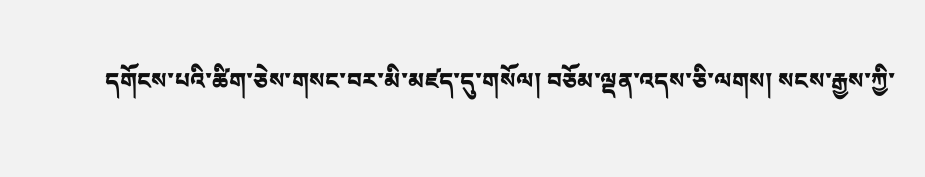དགོངས་པའི་ཚིག་ཅེས་གསང་བར་མི་མཛད་དུ་གསོལ། བཅོམ་ལྡན་འདས་ཅི་ལགས། སངས་རྒྱས་ཀྱི་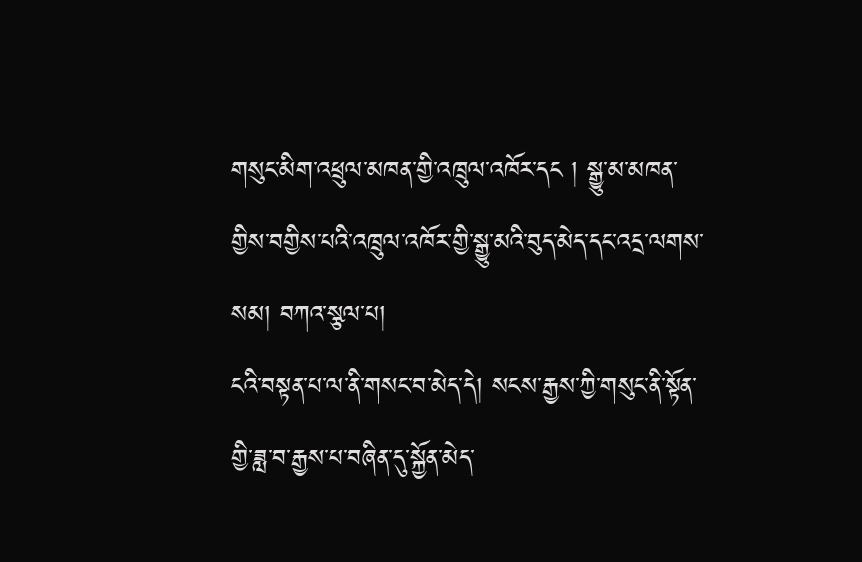གསུང་མིག་འཕྲུལ་མཁན་གྱི་འཁྲུལ་འཁོར་དང ། སྒྱུ་མ་མཁན་གྱིས་བགྱིས་པའི་འཁྲུལ་འཁོར་གྱི་སྒྱུ་མའི་བུད་མེད་དང་འདྲ་ལགས་སམ། བཀའ་སྩལ་པ།
ངའི་བསྟན་པ་ལ་ནི་གསང་བ་མེད་དེ། སངས་རྒྱས་ཀྱི་གསུང་ནི་སྟོན་གྱི་ཟླ་བ་རྒྱས་པ་བཞིན་དུ་སྐྱོན་མེད་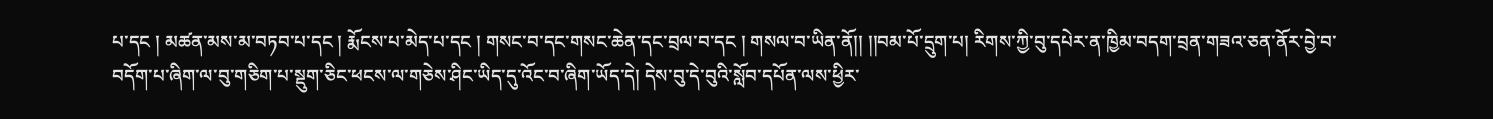པ་དང ། མཚན་མས་མ་བཏབ་པ་དང ། རྨོངས་པ་མེད་པ་དང ། གསང་བ་དང་གསང་ཆེན་དང་བྲལ་བ་དང ། གསལ་བ་ཡིན་ནོ།། །།བམ་པོ་དྲུག་པ། རིགས་ཀྱི་བུ་དཔེར་ན་ཁྱིམ་བདག་བྲན་གཟའ་ཅན་ནོར་བྱེ་བ་བདོག་པ་ཞིག་ལ་བུ་གཅིག་པ་སྡུག་ཅིང་ཕངས་ལ་གཅེས་ཤིང་ཡིད་དུ་འོང་བ་ཞིག་ཡོད་དེ། དེས་བུ་དེ་བུའི་སློབ་དཔོན་ལས་ཕྱིར་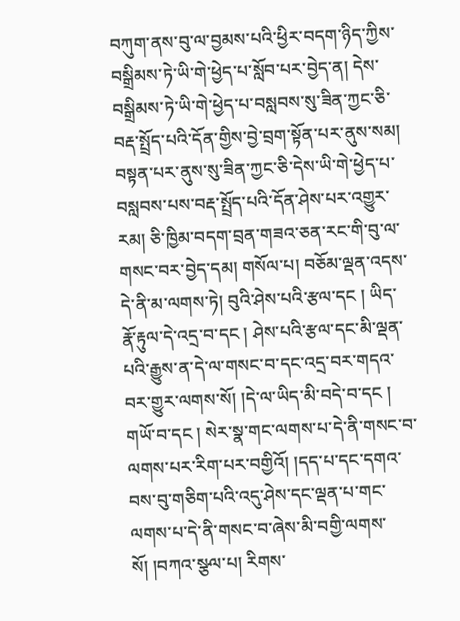བཀུག་ནས་བུ་ལ་བྱམས་པའི་ཕྱིར་བདག་ཉིད་ཀྱིས་བསྒྲིམས་ཏེ་ཡི་གེ་ཕྱེད་པ་སློབ་པར་བྱེད་ན། དེས་བསྒྲིམས་ཏེ་ཡི་གེ་ཕྱེད་པ་བསླབས་སུ་ཟིན་ཀྱང་ཅི་བརྡ་སྤྲོད་པའི་དོན་གྱིས་བྱེ་བྲག་སྟོན་པར་ནུས་སམ། བསྟན་པར་ནུས་སུ་ཟིན་ཀྱང་ཅི་དེས་ཡི་གེ་ཕྱེད་པ་བསླབས་པས་བརྡ་སྤྲོད་པའི་དོན་ཤེས་པར་འགྱུར་རམ། ཅི་ཁྱིམ་བདག་བྲན་གཟའ་ཅན་རང་གི་བུ་ལ་གསང་བར་བྱེད་དམ། གསོལ་པ། བཅོམ་ལྡན་འདས་དེ་ནི་མ་ལགས་ཏེ། བུའི་ཤེས་པའི་རྩལ་དང ། ཡིད་རྣོ་རྟུལ་དེ་འདྲ་བ་དང ། ཤེས་པའི་རྩལ་དང་མི་ལྡན་པའི་རྒྱུས་ན་དེ་ལ་གསང་བ་དང་འདྲ་བར་གདའ་བར་གྱུར་ལགས་སོ། །དེ་ལ་ཡིད་མི་བདེ་བ་དང ། གཡོ་བ་དང ། སེར་སྣ་གང་ལགས་པ་དེ་ནི་གསང་བ་ལགས་པར་རིག་པར་བགྱིའོ། །དད་པ་དང་དགའ་བས་བུ་གཅིག་པའི་འདུ་ཤེས་དང་ལྡན་པ་གང་ལགས་པ་དེ་ནི་གསང་བ་ཞེས་མི་བགྱི་ལགས་སོ། །བཀའ་སྩལ་པ། རིགས་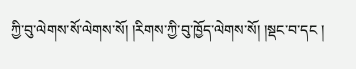ཀྱི་བུ་ལེགས་སོ་ལེགས་སོ། །རིགས་ཀྱི་བུ་ཁྱོད་ལེགས་སོ། །སྡང་བ་དང །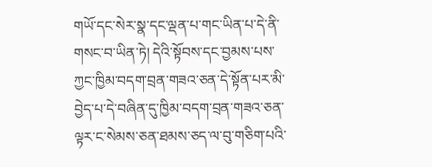གཡོ་དང་སེར་སྣ་དང་ལྡན་པ་གང་ཡིན་པ་དེ་ནི་གསང་བ་ཡིན་ཏེ། དེའི་སྟོབས་དང་བྱམས་པས་ཀྱང་ཁྱིམ་བདག་བྲན་གཟའ་ཅན་དེ་སྟོན་པར་མི་བྱེད་པ་དེ་བཞིན་དུ་ཁྱིམ་བདག་བྲན་གཟའ་ཅན་ལྟར་ང་སེམས་ཅན་ཐམས་ཅད་ལ་བུ་གཅིག་པའི་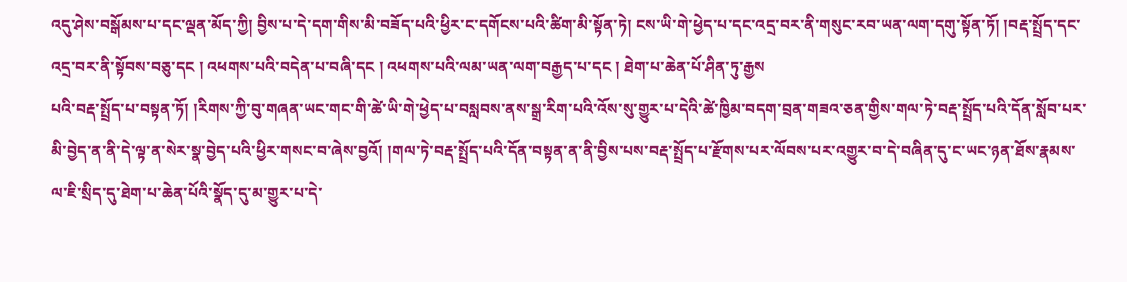འདུ་ཤེས་བསྒོམས་པ་དང་ལྡན་མོད་ཀྱི། བྱིས་པ་དེ་དག་གིས་མི་བཟོད་པའི་ཕྱིར་ང་དགོངས་པའི་ཚིག་མི་སྟོན་ཏེ། ངས་ཡི་གེ་ཕྱེད་པ་དང་འདྲ་བར་ནི་གསུང་རབ་ཡན་ལག་དགུ་སྟོན་ཏོ། །བརྡ་སྤྲོད་དང་འདྲ་བར་ནི་སྟོབས་བཅུ་དང ། འཕགས་པའི་བདེན་པ་བཞི་དང ། འཕགས་པའི་ལམ་ཡན་ལག་བརྒྱད་པ་དང ། ཐེག་པ་ཆེན་པོ་ཤིན་ཏུ་རྒྱས
པའི་བརྡ་སྤྲོད་པ་བསྟན་ཏོ། །རིགས་ཀྱི་བུ་གཞན་ཡང་གང་གི་ཚེ་ཡི་གེ་ཕྱེད་པ་བསླབས་ནས་སྒྲ་རིག་པའི་འོས་སུ་གྱུར་པ་དེའི་ཚེ་ཁྱིམ་བདག་བྲན་གཟའ་ཅན་གྱིས་གལ་ཏེ་བརྡ་སྤྲོད་པའི་དོན་སློབ་པར་མི་བྱེད་ན་ནི་དེ་ལྟ་ན་སེར་སྣ་བྱེད་པའི་ཕྱིར་གསང་བ་ཞེས་བྱའོ། །གལ་ཏེ་བརྡ་སྤྲོད་པའི་དོན་བསྟན་ན་ནི་བྱིས་པས་བརྡ་སྤྲོད་པ་རྫོགས་པར་ལོབས་པར་འགྱུར་བ་དེ་བཞིན་དུ་ང་ཡང་ཉན་ཐོས་རྣམས་ལ་ཇི་སྲིད་དུ་ཐེག་པ་ཆེན་པོའི་སྣོད་དུ་མ་གྱུར་པ་དེ་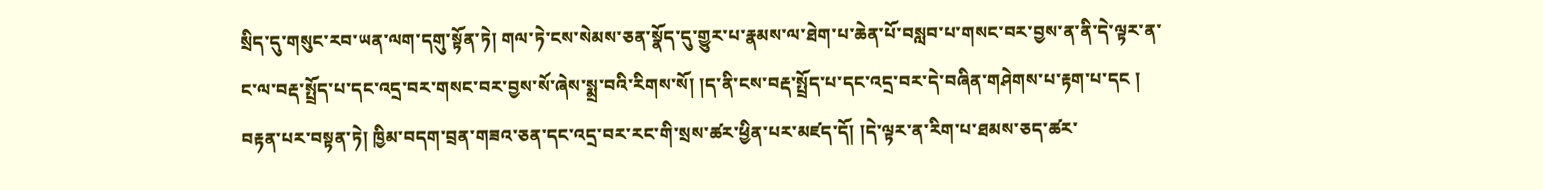སྲིད་དུ་གསུང་རབ་ཡན་ལག་དགུ་སྟོན་ཏེ། གལ་ཏེ་ངས་སེམས་ཅན་སྣོད་དུ་གྱུར་པ་རྣམས་ལ་ཐེག་པ་ཆེན་པོ་བསླབ་པ་གསང་བར་བྱས་ན་ནི་དེ་ལྟར་ན་ང་ལ་བརྡ་སྤྲོད་པ་དང་འདྲ་བར་གསང་བར་བྱས་སོ་ཞེས་སྨྲ་བའི་རིགས་སོ། །ད་ནི་ངས་བརྡ་སྤྲོད་པ་དང་འདྲ་བར་དེ་བཞིན་གཤེགས་པ་རྟག་པ་དང ། བརྟན་པར་བསྟན་ཏེ། ཁྱིམ་བདག་བྲན་གཟའ་ཅན་དང་འདྲ་བར་རང་གི་སྲས་ཚར་ཕྱིན་པར་མཛད་དོ། །དེ་ལྟར་ན་རིག་པ་ཐམས་ཅད་ཚར་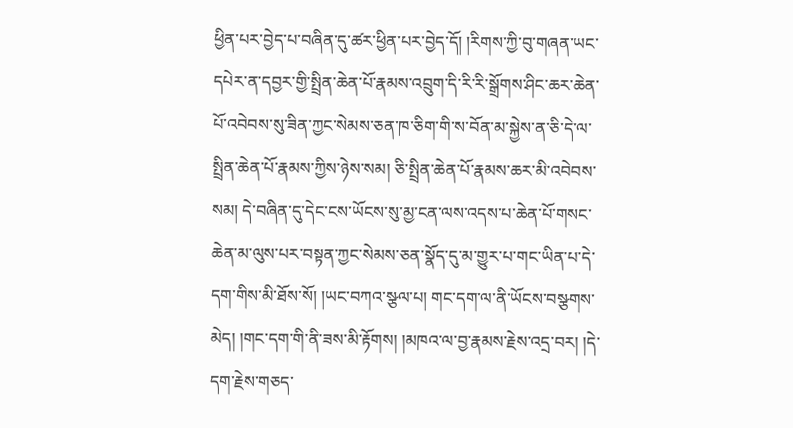ཕྱིན་པར་བྱེད་པ་བཞིན་དུ་ཚར་ཕྱིན་པར་བྱེད་དོ། །རིགས་ཀྱི་བུ་གཞན་ཡང་དཔེར་ན་དབྱར་གྱི་སྤྲིན་ཆེན་པོ་རྣམས་འབྲུག་དི་རི་རི་སྒྲོགས་ཤིང་ཆར་ཆེན་པོ་འབེབས་སུ་ཟིན་ཀྱང་སེམས་ཅན་ཁ་ཅིག་གི་ས་བོན་མ་སྐྱེས་ན་ཅི་དེ་ལ་སྤྲིན་ཆེན་པོ་རྣམས་ཀྱིས་ཉེས་སམ། ཅི་སྤྲིན་ཆེན་པོ་རྣམས་ཆར་མི་འབེབས་སམ། དེ་བཞིན་དུ་དེང་ངས་ཡོངས་སུ་མྱ་ངན་ལས་འདས་པ་ཆེན་པོ་གསང་ཆེན་མ་ལུས་པར་བསྟན་ཀྱང་སེམས་ཅན་སྣོད་དུ་མ་གྱུར་པ་གང་ཡིན་པ་དེ་དག་གིས་མི་ཐོས་སོ། །ཡང་བཀའ་སྩལ་པ། གང་དག་ལ་ནི་ཡོངས་བསྩགས་མེད། །གང་དག་གི་ནི་ཟས་མི་རྟོགས། །མཁའ་ལ་བྱ་རྣམས་རྗེས་འདྲ་བར། །དེ་དག་རྗེས་གཅད་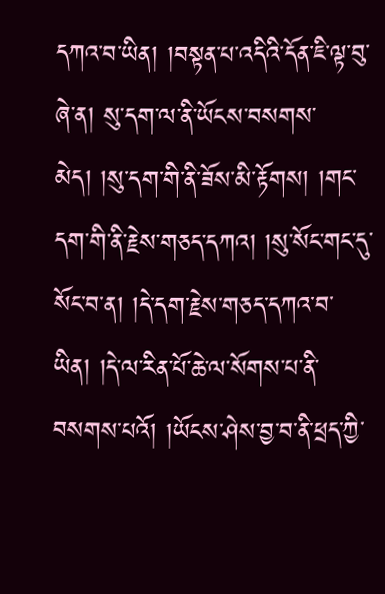དཀའ་བ་ཡིན། །བསྟན་པ་འདིའི་དོན་ཇི་ལྟ་བུ་ཞེ་ན། སུ་དག་ལ་ནི་ཡོངས་བསགས་མེད། །སུ་དག་གི་ནི་ཟོས་མི་རྟོགས། །གང་དག་གི་ནི་རྗེས་གཅད་དཀའ། །སུ་སོང་གང་དུ་སོང་བ་ན། །དེ་དག་རྗེས་གཅད་དཀའ་བ་ཡིན། །དེ་ལ་རིན་པོ་ཆེ་ལ་སོགས་པ་ནི་བསགས་པའོ། །ཡོངས་ཤེས་བྱ་བ་ནི་ཕྲད་ཀྱི་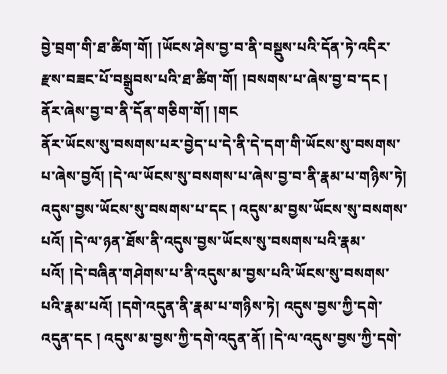བྱེ་བྲག་གི་ཐ་ཚིག་གོ། །ཡོངས་ཤེས་བྱ་བ་ནི་བསྡུས་པའི་དོན་ཏེ་འདིར་རྫས་བཟང་པོ་བསྒྲུབས་པའི་ཐ་ཚིག་གོ། །བསགས་པ་ཞེས་བྱ་བ་དང ། ནོར་ཞེས་བྱ་བ་ནི་དོན་གཅིག་གོ། །གང
ནོར་ཡོངས་སུ་བསགས་པར་བྱེད་པ་དེ་ནི་དེ་དག་གི་ཡོངས་སུ་བསགས་པ་ཞེས་བྱའོ། །དེ་ལ་ཡོངས་སུ་བསགས་པ་ཞེས་བྱ་བ་ནི་རྣམ་པ་གཉིས་ཏེ། འདུས་བྱས་ཡོངས་སུ་བསགས་པ་དང ། འདུས་མ་བྱས་ཡོངས་སུ་བསགས་པའོ། །དེ་ལ་ཉན་ཐོས་ནི་འདུས་བྱས་ཡོངས་སུ་བསགས་པའི་རྣམ་པའོ། །དེ་བཞིན་གཤེགས་པ་ནི་འདུས་མ་བྱས་པའི་ཡོངས་སུ་བསགས་པའི་རྣམ་པའོ། །དགེ་འདུན་ནི་རྣམ་པ་གཉིས་ཏེ། འདུས་བྱས་ཀྱི་དགེ་འདུན་དང ། འདུས་མ་བྱས་ཀྱི་དགེ་འདུན་ནོ། །དེ་ལ་འདུས་བྱས་ཀྱི་དགེ་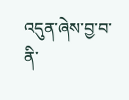འདུན་ཞེས་བྱ་བ་ནི་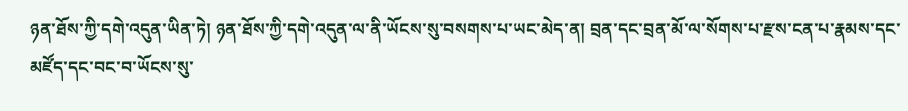ཉན་ཐོས་ཀྱི་དགེ་འདུན་ཡིན་ཏེ། ཉན་ཐོས་ཀྱི་དགེ་འདུན་ལ་ནི་ཡོངས་སུ་བསགས་པ་ཡང་མེད་ན། བྲན་དང་བྲན་མོ་ལ་སོགས་པ་རྫས་ངན་པ་རྣམས་དང་མཛོད་དང་བང་བ་ཡོངས་སུ་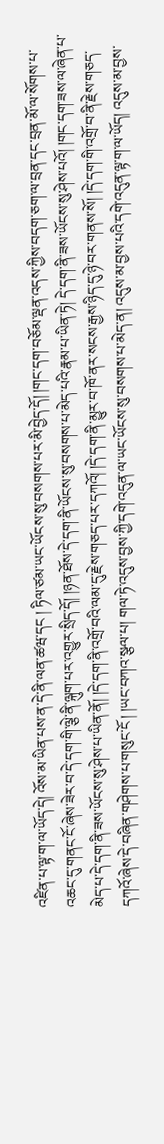འཛིན་པ་ལྟ་ག་ལ་ཡོད་དེ། འོས་མ་ཡིན་པས་ན་དེ་ནི་ལན་ཚཝ་དང ། ཏིལ་ཙམ་ཡང་ཡོངས་སུ་བསགས་པར་མི་བྱེད་དོ། །གང་དག་བཅོམ་ལྡན་འདས་ཀྱིས་བདག་ཅག་ལ་བྲན་དང་བྲན་མོ་ལ་སོགས་པ་འཆང་དུ་གནང་ངོ་ཞེས་ཟེར་བ་དེ་དག་གི་ལྕེ་ནི་ལྐུག་པར་འགྱུར་སྲིད་དོ། །ཉན་ཐོས་དེ་དག་ནི་ཡོངས་སུ་བསགས་པ་མེད་པའི་རྣམ་པ་ཡིན་ཏེ། དེ་དག་ནི་ཟས་ཡོངས་སུ་ཤེས་པའོ། །གང་དག་ཟས་ལ་ཞེན་པ་མེད་པ་དེ་དག་ནི་ཟས་ཡོངས་སུ་ཤེས་པ་ཡིན་ནོ། །དེ་དག་ནི་འགྲོ་བའི་ལམ་དུ་རྗེས་གཅད་པར་དཀའོ། །དེ་དག་ནི་མྱུར་བ་ཁོ་ནར་སངས་རྒྱས་ཉིད་དུ་ཉེ་བར་གནས་སོ། །དེ་དག་གི་འགྲོ་བ་ནི་རྗེས་གཅད་དཀའོ་ཞེས་དེ་བཞིན་གཤེགས་པ་གསུང་ངོ ། །ཡང་བཀའ་སྩལ་པ། གལ་ཏེ་འདུས་བྱས་ཀྱི་དགེ་འདུན་ལ་ཡང་ཡོངས་སུ་བསགས་པ་མེད་ན། འདུས་མ་བྱས་པའི་དགེ་འདུན་ལྟ་ག་ལ་ཡོད། འདུས་མ་བྱས་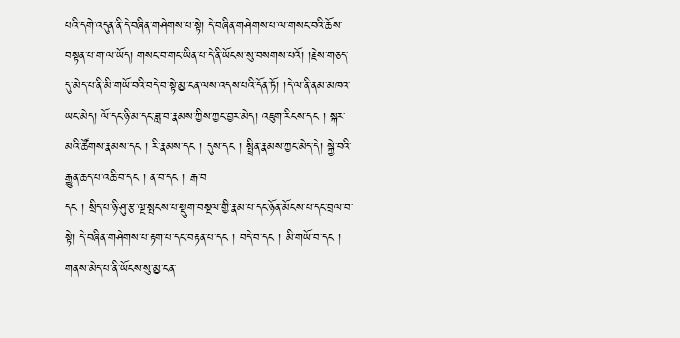པའི་དགེ་འདུན་ནི་དེ་བཞིན་གཤེགས་པ་སྟེ། དེ་བཞིན་གཤེགས་པ་ལ་གསང་བའི་ཆོས་བསྟན་པ་ག་ལ་ཡོད། གསང་བ་གང་ཡིན་པ་དེ་ནི་ཡོངས་སུ་བསགས་པའོ། །རྗེས་གཅད་དུ་མེད་པ་ནི་མི་གཡོ་བའི་བདེ་བ་སྟེ་མྱ་ངན་ལས་འདས་པའི་དོན་ཏོ། །དེ་ལ་ནི་ནམ་མཁའ་ཡང་མེད། ལོ་དང་ཉི་མ་དང་ཟླ་བ་རྣམས་ཀྱིས་ཀྱང་བྱར་མེད། འཇུག་རིངས་དང ། སྐར་མའི་ཚོགས་རྣམས་དང ། རི་རྣམས་དང ། དུས་དང ། སྤྲིན་རྣམས་ཀྱང་མེད་དེ། སྐྱེ་བའི་རྒྱུན་ཆད་པ་འཆི་བ་དང ། ན་བ་དང ། རྒ་བ
དང ། སྲིད་པ་ཉི་ཤུ་རྩ་ལྔ་སྤངས་པ་སྡུག་བསྔལ་གྱི་རྣམ་པ་དང་ཉོན་མོངས་པ་དང་བྲལ་བ་སྟེ། དེ་བཞིན་གཤེགས་པ་རྟག་པ་དང་བརྟན་པ་དང ། བདེ་བ་དང ། མི་གཡོ་བ་དང ། གནས་མེད་པ་ནི་ཡོངས་སུ་མྱ་ངན་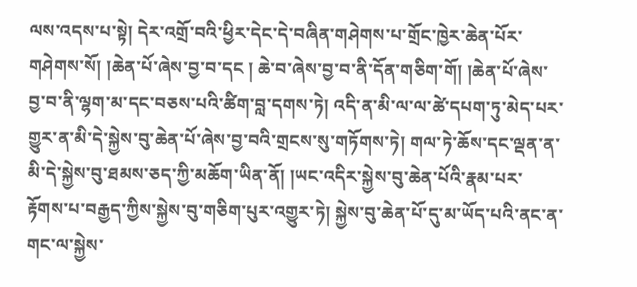ལས་འདས་པ་སྟེ། དེར་འགྲོ་བའི་ཕྱིར་དེང་དེ་བཞིན་གཤེགས་པ་གྲོང་ཁྱེར་ཆེན་པོར་གཤེགས་སོ། །ཆེན་པོ་ཞེས་བྱ་བ་དང ། ཆེ་བ་ཞེས་བྱ་བ་ནི་དོན་གཅིག་གོ། །ཆེན་པོ་ཞེས་བྱ་བ་ནི་ལྷག་མ་དང་བཅས་པའི་ཚིག་བླ་དགས་ཏེ། འདི་ན་མི་ལ་ལ་ཚེ་དཔག་ཏུ་མེད་པར་གྱུར་ན་མི་དེ་སྐྱེས་བུ་ཆེན་པོ་ཞེས་བྱ་བའི་གྲངས་སུ་གཏོགས་ཏེ། གལ་ཏེ་ཆོས་དང་ལྡན་ན་མི་དེ་སྐྱེས་བུ་ཐམས་ཅད་ཀྱི་མཆོག་ཡིན་ནོ། །ཡང་འདིར་སྐྱེས་བུ་ཆེན་པོའི་རྣམ་པར་རྟོགས་པ་བརྒྱད་ཀྱིས་སྐྱེས་བུ་གཅིག་པུར་འགྱུར་ཏེ། སྐྱེས་བུ་ཆེན་པོ་དུ་མ་ཡོད་པའི་ནང་ན་གང་ལ་སྐྱེས་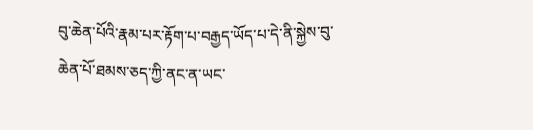བུ་ཆེན་པོའི་རྣམ་པར་རྟོག་པ་བརྒྱད་ཡོད་པ་དེ་ནི་སྐྱེས་བུ་ཆེན་པོ་ཐམས་ཅད་ཀྱི་ནང་ན་ཡང་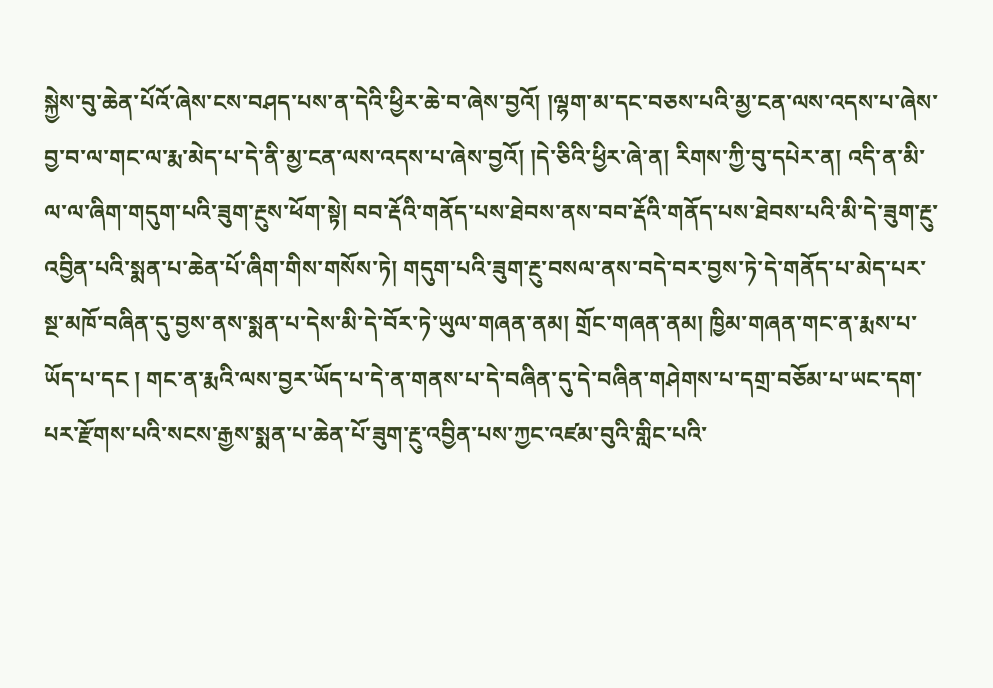སྐྱེས་བུ་ཆེན་པོའོ་ཞེས་ངས་བཤད་པས་ན་དེའི་ཕྱིར་ཆེ་བ་ཞེས་བྱའོ། །ལྷག་མ་དང་བཅས་པའི་མྱ་ངན་ལས་འདས་པ་ཞེས་བྱ་བ་ལ་གང་ལ་རྨ་མེད་པ་དེ་ནི་མྱ་ངན་ལས་འདས་པ་ཞེས་བྱའོ། །དེ་ཅིའི་ཕྱིར་ཞེ་ན། རིགས་ཀྱི་བུ་དཔེར་ན། འདི་ན་མི་ལ་ལ་ཞིག་གདུག་པའི་ཟུག་རྔུས་ཕོག་སྟེ། བབ་རྡོའི་གནོད་པས་ཐེབས་ནས་བབ་རྡོའི་གནོད་པས་ཐེབས་པའི་མི་དེ་ཟུག་རྔུ་འབྱིན་པའི་སྨན་པ་ཆེན་པོ་ཞིག་གིས་གསོས་ཏེ། གདུག་པའི་ཟུག་རྔུ་བསལ་ནས་བདེ་བར་བྱས་ཏེ་དེ་གནོད་པ་མེད་པར་སྔ་མཁོ་བཞིན་དུ་བྱས་ནས་སྨན་པ་དེས་མི་དེ་བོར་ཏེ་ཡུལ་གཞན་ནམ། གྲོང་གཞན་ནམ། ཁྱིམ་གཞན་གང་ན་རྨས་པ་ཡོད་པ་དང ། གང་ན་རྨའི་ལས་བྱར་ཡོད་པ་དེ་ན་གནས་པ་དེ་བཞིན་དུ་དེ་བཞིན་གཤེགས་པ་དགྲ་བཅོམ་པ་ཡང་དག་པར་རྫོགས་པའི་སངས་རྒྱས་སྨན་པ་ཆེན་པོ་ཟུག་རྔུ་འབྱིན་པས་ཀྱང་འཛམ་བུའི་གླིང་པའི་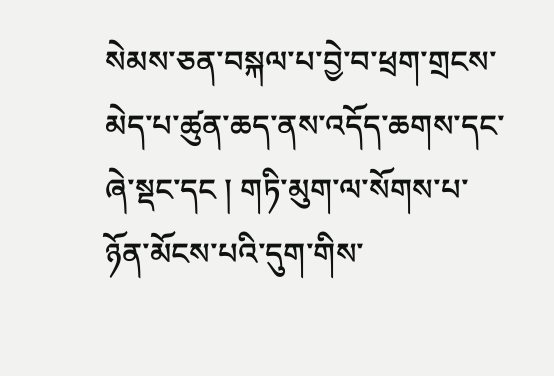སེམས་ཅན་བསྐལ་པ་བྱེ་བ་ཕྲག་གྲངས་མེད་པ་ཚུན་ཆད་ནས་འདོད་ཆགས་དང་ཞེ་སྡང་དང ། གཏི་མུག་ལ་སོགས་པ་ཉོན་མོངས་པའི་དུག་གིས་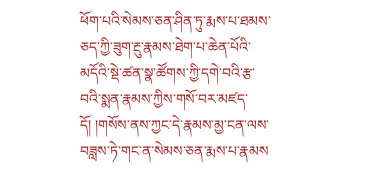ཕོག་པའི་སེམས་ཅན་ཤིན་ཏུ་རྨས་པ་ཐམས་ཅད་ཀྱི་ཟུག་རྔུ་རྣམས་ཐེག་པ་ཆེན་པོའི་མདོའི་སྡེ་ཚན་སྣ་ཚོགས་ཀྱི་དགེ་བའི་རྩ་བའི་སྨན་རྣམས་ཀྱིས་གསོ་བར་མཛད་དོ། །གསོས་ནས་ཀྱང་དེ་རྣམས་མྱ་ངན་ལས་བཟླས་ཏེ་གང་ན་སེམས་ཅན་རྨས་པ་རྣམས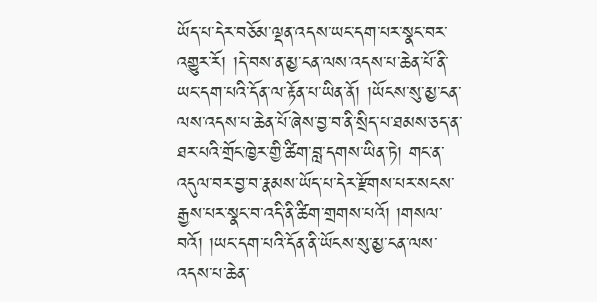ཡོད་པ་དེར་བཅོམ་ལྡན་འདས་ཡང་དག་པར་སྣང་བར་འགྱུར་རོ། །དེ་བས་ན་མྱ་ངན་ལས་འདས་པ་ཆེན་པོ་ནི་ཡང་དག་པའི་དོན་ལ་རྟོན་པ་ཡིན་ནོ། །ཡོངས་སུ་མྱ་ངན་ལས་འདས་པ་ཆེན་པོ་ཞེས་བྱ་བ་ནི་སྲིད་པ་ཐམས་ཅད་ན་ཐར་པའི་གྲོང་ཁྱེར་གྱི་ཚིག་བླ་དགས་ཡིན་ཏེ། གང་ན་འདུལ་བར་བྱ་བ་རྣམས་ཡོད་པ་དེར་རྫོགས་པར་སངས་རྒྱས་པར་སྣང་བ་འདི་ནི་ཚིག་གྲགས་པའོ། །གསལ་བའོ། །ཡང་དག་པའི་དོན་ནི་ཡོངས་སུ་མྱ་ངན་ལས་འདས་པ་ཆེན་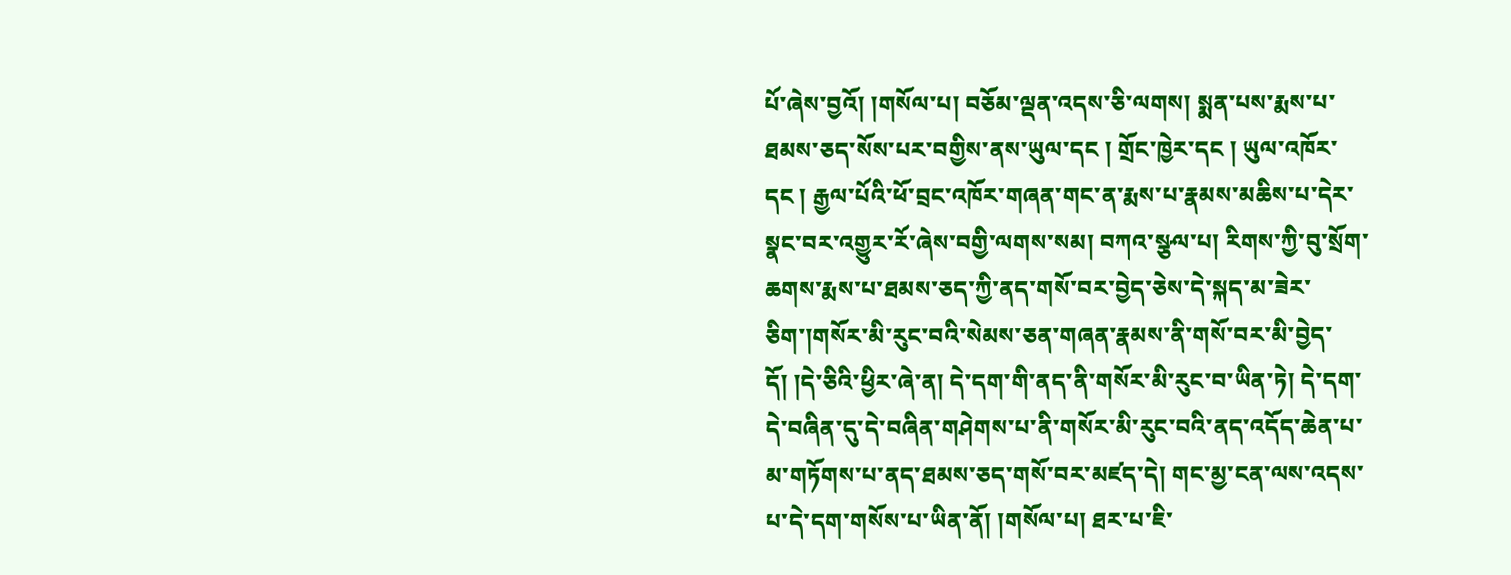པོ་ཞེས་བྱའོ། །གསོལ་པ། བཅོམ་ལྡན་འདས་ཅི་ལགས། སྨན་པས་རྨས་པ་ཐམས་ཅད་སོས་པར་བགྱིས་ནས་ཡུལ་དང ། གྲོང་ཁྱེར་དང ། ཡུལ་འཁོར་དང ། རྒྱལ་པོའི་ཕོ་བྲང་འཁོར་གཞན་གང་ན་རྨས་པ་རྣམས་མཆིས་པ་དེར་སྣང་བར་འགྱུར་རོ་ཞེས་བགྱི་ལགས་སམ། བཀའ་སྩལ་པ། རིགས་ཀྱི་བུ་སྲོག་ཆགས་རྨས་པ་ཐམས་ཅད་ཀྱི་ནད་གསོ་བར་བྱེད་ཅེས་དེ་སྐད་མ་ཟེར་ཅིག་།གསོར་མི་རུང་བའི་སེམས་ཅན་གཞན་རྣམས་ནི་གསོ་བར་མི་བྱེད་དོ། །དེ་ཅིའི་ཕྱིར་ཞེ་ན། དེ་དག་གི་ནད་ནི་གསོར་མི་རུང་བ་ཡིན་ཏེ། དེ་དག་དེ་བཞིན་དུ་དེ་བཞིན་གཤེགས་པ་ནི་གསོར་མི་རུང་བའི་ནད་འདོད་ཆེན་པ་མ་གཏོགས་པ་ནད་ཐམས་ཅད་གསོ་བར་མཛད་དེ། གང་མྱ་ངན་ལས་འདས་པ་དེ་དག་གསོས་པ་ཡིན་ནོ། །གསོལ་པ། ཐར་པ་ཇི་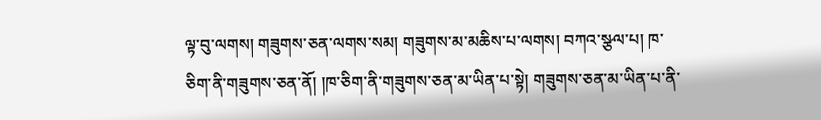ལྟ་བུ་ལགས། གཟུགས་ཅན་ལགས་སམ། གཟུགས་མ་མཆིས་པ་ལགས། བཀའ་སྩལ་པ། ཁ་ཅིག་ནི་གཟུགས་ཅན་ནོ། །ཁ་ཅིག་ནི་གཟུགས་ཅན་མ་ཡིན་པ་སྟེ། གཟུགས་ཅན་མ་ཡིན་པ་ནི་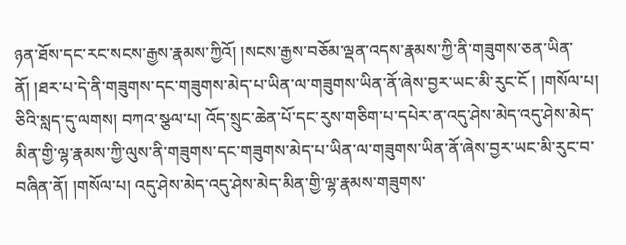ཉན་ཐོས་དང་རང་སངས་རྒྱས་རྣམས་ཀྱིའོ། །སངས་རྒྱས་བཅོམ་ལྡན་འདས་རྣམས་ཀྱི་ནི་གཟུགས་ཅན་ཡིན་ནོ། །ཐར་པ་དེ་ནི་གཟུགས་དང་གཟུགས་མེད་པ་ཡིན་ལ་གཟུགས་ཡིན་ནོ་ཞེས་བྱར་ཡང་མི་རུང་ངོ ། །གསོལ་པ། ཅིའི་སླད་དུ་ལགས། བཀའ་སྩལ་པ། འོད་སྲུང་ཆེན་པོ་དང་རུས་གཅིག་པ་དཔེར་ན་འདུ་ཤེས་མེད་འདུ་ཤེས་མེད་མིན་གྱི་ལྷ་རྣམས་ཀྱི་ལུས་ནི་གཟུགས་དང་གཟུགས་མེད་པ་ཡིན་ལ་གཟུགས་ཡིན་ནོ་ཞེས་བྱར་ཡང་མི་རུང་བ་བཞིན་ནོ། །གསོལ་པ། འདུ་ཤེས་མེད་འདུ་ཤེས་མེད་མིན་གྱི་ལྷ་རྣམས་གཟུགས་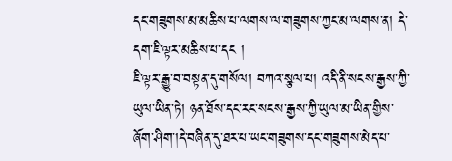དང་གཟུགས་མ་མཆིས་པ་ལགས་ལ་གཟུགས་ཀྱང་མ་ལགས་ན། དེ་དག་ཇི་ལྟར་མཆིས་པ་དང །
ཇི་ལྟར་རྒྱུ་བ་བསྟན་དུ་གསོལ། བཀའ་སྩལ་པ། འདི་ནི་སངས་རྒྱས་ཀྱི་ཡུལ་ཡིན་ཏེ། ཉན་ཐོས་དང་རང་སངས་རྒྱས་ཀྱི་ཡུལ་མ་ཡིན་གྱིས་ཞོག་ཤིག་།དེ་བཞིན་དུ་ཐར་པ་ཡང་གཟུགས་དང་གཟུགས་མེད་པ་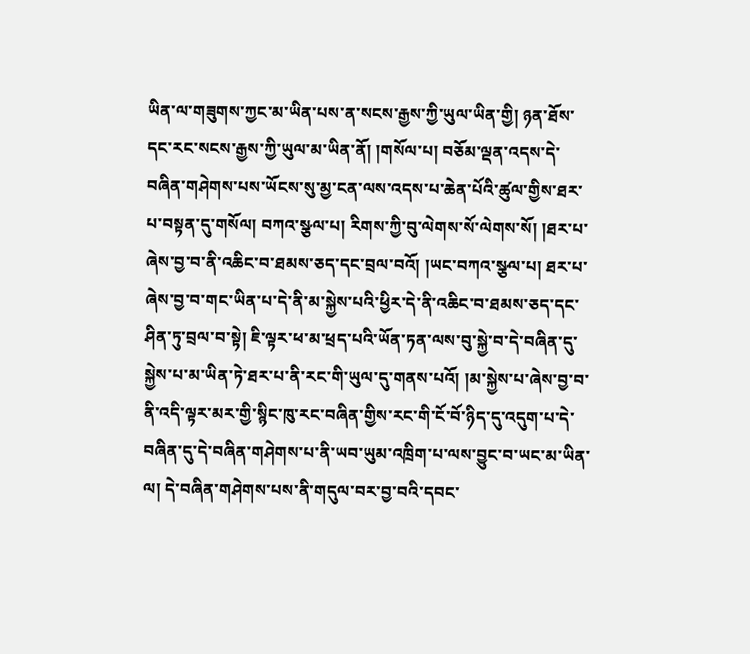ཡིན་ལ་གཟུགས་ཀྱང་མ་ཡིན་པས་ན་སངས་རྒྱས་ཀྱི་ཡུལ་ཡིན་གྱི། ཉན་ཐོས་དང་རང་སངས་རྒྱས་ཀྱི་ཡུལ་མ་ཡིན་ནོ། །གསོལ་པ། བཅོམ་ལྡན་འདས་དེ་བཞིན་གཤེགས་པས་ཡོངས་སུ་མྱ་ངན་ལས་འདས་པ་ཆེན་པོའི་ཚུལ་གྱིས་ཐར་པ་བསྟན་དུ་གསོལ། བཀའ་སྩལ་པ། རིགས་ཀྱི་བུ་ལེགས་སོ་ལེགས་སོ། །ཐར་པ་ཞེས་བྱ་བ་ནི་འཆིང་བ་ཐམས་ཅད་དང་བྲལ་བའོ། །ཡང་བཀའ་སྩལ་པ། ཐར་པ་ཞེས་བྱ་བ་གང་ཡིན་པ་དེ་ནི་མ་སྐྱེས་པའི་ཕྱིར་དེ་ནི་འཆིང་བ་ཐམས་ཅད་དང་ཤིན་ཏུ་བྲལ་བ་སྟེ། ཇི་ལྟར་ཕ་མ་ཕྲད་པའི་ཡོན་ཏན་ལས་བུ་སྐྱེ་བ་དེ་བཞིན་དུ་སྐྱེས་པ་མ་ཡིན་ཏེ་ཐར་པ་ནི་རང་གི་ཡུལ་དུ་གནས་པའོ། །མ་སྐྱེས་པ་ཞེས་བྱ་བ་ནི་འདི་ལྟར་མར་གྱི་སྙིང་ཁུ་རང་བཞིན་གྱིས་རང་གི་ངོ་བོ་ཉིད་དུ་འདུག་པ་དེ་བཞིན་དུ་དེ་བཞིན་གཤེགས་པ་ནི་ཡབ་ཡུམ་འཁྲིག་པ་ལས་བྱུང་བ་ཡང་མ་ཡིན་ལ། དེ་བཞིན་གཤེགས་པས་ནི་གདུལ་བར་བྱ་བའི་དབང་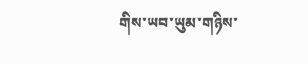གིས་ཡབ་ཡུམ་གཉིས་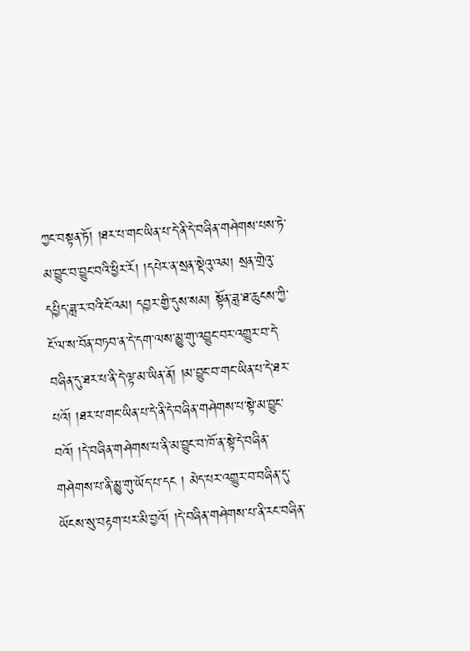ཀྱང་བསྟན་ཏོ། །ཐར་པ་གང་ཡིན་པ་དེ་ནི་དེ་བཞིན་གཤེགས་པས་ཏེ་མ་བྱུང་བ་བྱུང་བའི་ཕྱིར་རོ། །དཔེར་ན་སྲན་སྡེའུ་འམ། སྲན་གྲེའུ་དཔྱིད་ཟླ་ར་བའི་ངོ་འམ། དབྱར་གྱི་དུས་སམ། སྟོན་ཟླ་ཐ་ཆུངས་ཀྱི་ངོ་ལ་ས་བོན་བཏབ་ན་དེ་དག་ལས་མྱུ་གུ་འབྱུང་བར་འགྱུར་བ་དེ་བཞིན་དུ་ཐར་པ་ནི་དེ་ལྟ་མ་ཡིན་ནོ། །མ་བྱུང་བ་གང་ཡིན་པ་དེ་ཐར་པའོ། །ཐར་པ་གང་ཡིན་པ་དེ་ནི་དེ་བཞིན་གཤེགས་པ་སྟེ་མ་བྱུང་བའོ། །དེ་བཞིན་གཤེགས་པ་ནི་མ་བྱུང་བ་ཁོ་ན་སྟེ་དེ་བཞིན་གཤེགས་པ་ནི་མྱུ་གུ་ཡོད་པ་དང ། མེད་པར་འགྱུར་བ་བཞིན་དུ་ཡོངས་སུ་བརྟག་པར་མི་བྱའོ། །དེ་བཞིན་གཤེགས་པ་ནི་རང་བཞིན་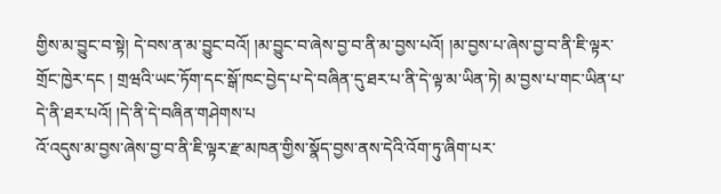གྱིས་མ་བྱུང་བ་སྟེ། དེ་བས་ན་མ་བྱུང་བའོ། །མ་བྱུང་བ་ཞེས་བྱ་བ་ནི་མ་བྱས་པའོ། །མ་བྱས་པ་ཞེས་བྱ་བ་ནི་ཇི་ལྟར་གྲོང་ཁྱེར་དང ། གྲཝའི་ཡང་ཏོག་དང་སྒོ་ཁང་བྱེད་པ་དེ་བཞིན་དུ་ཐར་པ་ནི་དེ་ལྟ་མ་ཡིན་ཏེ། མ་བྱས་པ་གང་ཡིན་པ་དེ་ནི་ཐར་པའོ། །དེ་ནི་དེ་བཞིན་གཤེགས་པ
འོ་འདུས་མ་བྱས་ཞེས་བྱ་བ་ནི་ཇི་ལྟར་རྫ་མཁན་གྱིས་སྣོད་བྱས་ནས་དེའི་འོག་ཏུ་ཞིག་པར་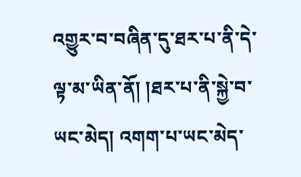འགྱུར་བ་བཞིན་དུ་ཐར་པ་ནི་དེ་ལྟ་མ་ཡིན་ནོ། །ཐར་པ་ནི་སྐྱེ་བ་ཡང་མེད། འགག་པ་ཡང་མེད་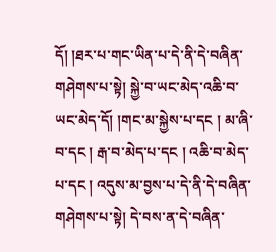དོ། །ཐར་པ་གང་ཡིན་པ་དེ་ནི་དེ་བཞིན་གཤེགས་པ་སྟེ། སྐྱེ་བ་ཡང་མེད་འཆི་བ་ཡང་མེད་དོ། །གང་མ་སྐྱེས་པ་དང ། མ་ཞི་བ་དང ། རྒ་བ་མེད་པ་དང ། འཆི་བ་མེད་པ་དང ། འདུས་མ་བྱས་པ་དེ་ནི་དེ་བཞིན་གཤེགས་པ་སྟེ། དེ་བས་ན་དེ་བཞིན་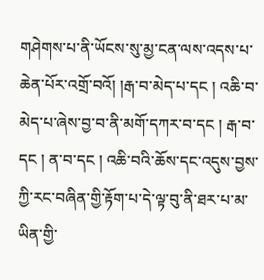གཤེགས་པ་ནི་ཡོངས་སུ་མྱ་ངན་ལས་འདས་པ་ཆེན་པོར་འགྲོ་བའོ། །རྒ་བ་མེད་པ་དང ། འཆི་བ་མེད་པ་ཞེས་བྱ་བ་ནི་མགོ་དཀར་བ་དང ། རྒ་བ་དང ། ན་བ་དང ། འཆི་བའི་ཆོས་དང་འདུས་བྱས་ཀྱི་རང་བཞིན་གྱི་རྟོག་པ་དེ་ལྟ་བུ་ནི་ཐར་པ་མ་ཡིན་གྱི་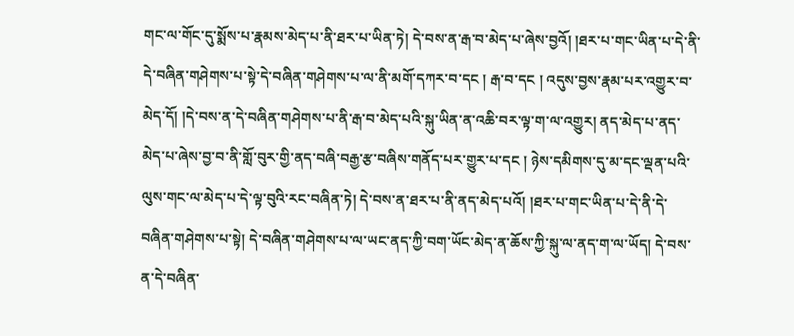གང་ལ་གོང་དུ་སྨོས་པ་རྣམས་མེད་པ་ནི་ཐར་པ་ཡིན་ཏེ། དེ་བས་ན་རྒ་བ་མེད་པ་ཞེས་བྱའོ། །ཐར་པ་གང་ཡིན་པ་དེ་ནི་དེ་བཞིན་གཤེགས་པ་སྟེ་དེ་བཞིན་གཤེགས་པ་ལ་ནི་མགོ་དཀར་བ་དང ། རྒ་བ་དང ། འདུས་བྱས་རྣམ་པར་འགྱུར་བ་མེད་དོ། །དེ་བས་ན་དེ་བཞིན་གཤེགས་པ་ནི་རྒ་བ་མེད་པའི་སྐུ་ཡིན་ན་འཆི་བར་ལྟ་ག་ལ་འགྱུར། ནད་མེད་པ་ནད་མེད་པ་ཞེས་བྱ་བ་ནི་གློ་བུར་གྱི་ནད་བཞི་བརྒྱ་རྩ་བཞིས་གནོད་པར་གྱུར་པ་དང ། ཉེས་དམིགས་དུ་མ་དང་ལྡན་པའི་ལུས་གང་ལ་མེད་པ་དེ་ལྟ་བུའི་རང་བཞིན་ཏེ། དེ་བས་ན་ཐར་པ་ནི་ནད་མེད་པའོ། །ཐར་པ་གང་ཡིན་པ་དེ་ནི་དེ་བཞིན་གཤེགས་པ་སྟེ། དེ་བཞིན་གཤེགས་པ་ལ་ཡང་ནད་ཀྱི་བག་ཡོང་མེད་ན་ཆོས་ཀྱི་སྐུ་ལ་ནད་ག་ལ་ཡོད། དེ་བས་ན་དེ་བཞིན་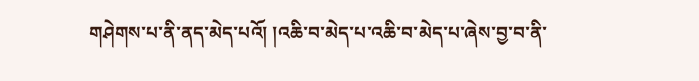གཤེགས་པ་ནི་ནད་མེད་པའོ། །འཆི་བ་མེད་པ་འཆི་བ་མེད་པ་ཞེས་བྱ་བ་ནི་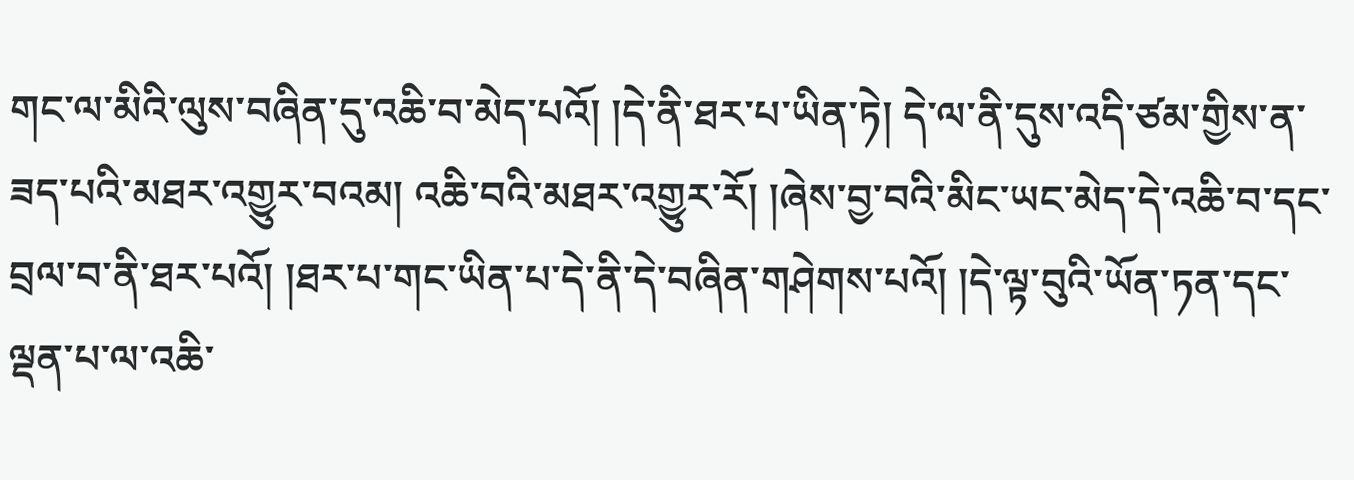གང་ལ་མིའི་ལུས་བཞིན་དུ་འཆི་བ་མེད་པའོ། །དེ་ནི་ཐར་པ་ཡིན་ཏེ། དེ་ལ་ནི་དུས་འདི་ཙམ་གྱིས་ན་ཟད་པའི་མཐར་འགྱུར་བའམ། འཆི་བའི་མཐར་འགྱུར་རོ། །ཞེས་བྱ་བའི་མིང་ཡང་མེད་དེ་འཆི་བ་དང་བྲལ་བ་ནི་ཐར་པའོ། །ཐར་པ་གང་ཡིན་པ་དེ་ནི་དེ་བཞིན་གཤེགས་པའོ། །དེ་ལྟ་བུའི་ཡོན་ཏན་དང་ལྡན་པ་ལ་འཆི་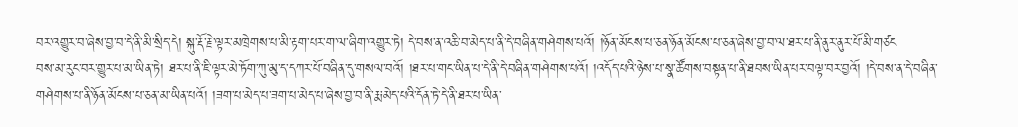བར་འགྱུར་བ་ཞེས་བྱ་བ་དེ་ནི་མི་སྲིད་དེ། སྐུ་རྡོ་རྗེ་ལྟར་མཁྲེགས་པ་མི་རྟག་པར་ག་ལ་ཞིག་འགྱུར་ཏེ། དེ་བས་ན་འཆི་བ་མེད་པ་ནི་དེ་བཞིན་གཤེགས་པའོ། །ཉོན་མོངས་པ་ཅན་ཉོན་མོངས་པ་ཅན་ཞེས་བྱ་བ་ལ་ཐར་པ་ནི་ནུར་ནུར་པོ་མི་གཙང
བས་མ་རུང་བར་གྱུར་པ་མ་ཡིན་ཏེ། ཐར་པ་ནི་ཇི་ལྟར་མེ་ཏོག་ཀུ་མུ་ད་དཀར་པོ་བཞིན་དུ་གསལ་བའོ། །ཐར་པ་གང་ཡིན་པ་དེ་ནི་དེ་བཞིན་གཤེགས་པའོ། །འདོད་པའི་ཉེས་པ་སྣ་ཚོགས་བསྟན་པ་ནི་ཐབས་ཡིན་པར་བལྟ་བར་བྱའོ། །དེ་བས་ན་དེ་བཞིན་གཤེགས་པ་ནི་ཉོན་མོངས་པ་ཅན་མ་ཡིན་པའོ། །ཟག་པ་མེད་པ་ཟག་པ་མེད་པ་ཞེས་བྱ་བ་ནི་རྨ་མེད་པའི་དོན་ཏེ་དེ་ནི་ཐར་པ་ཡིན་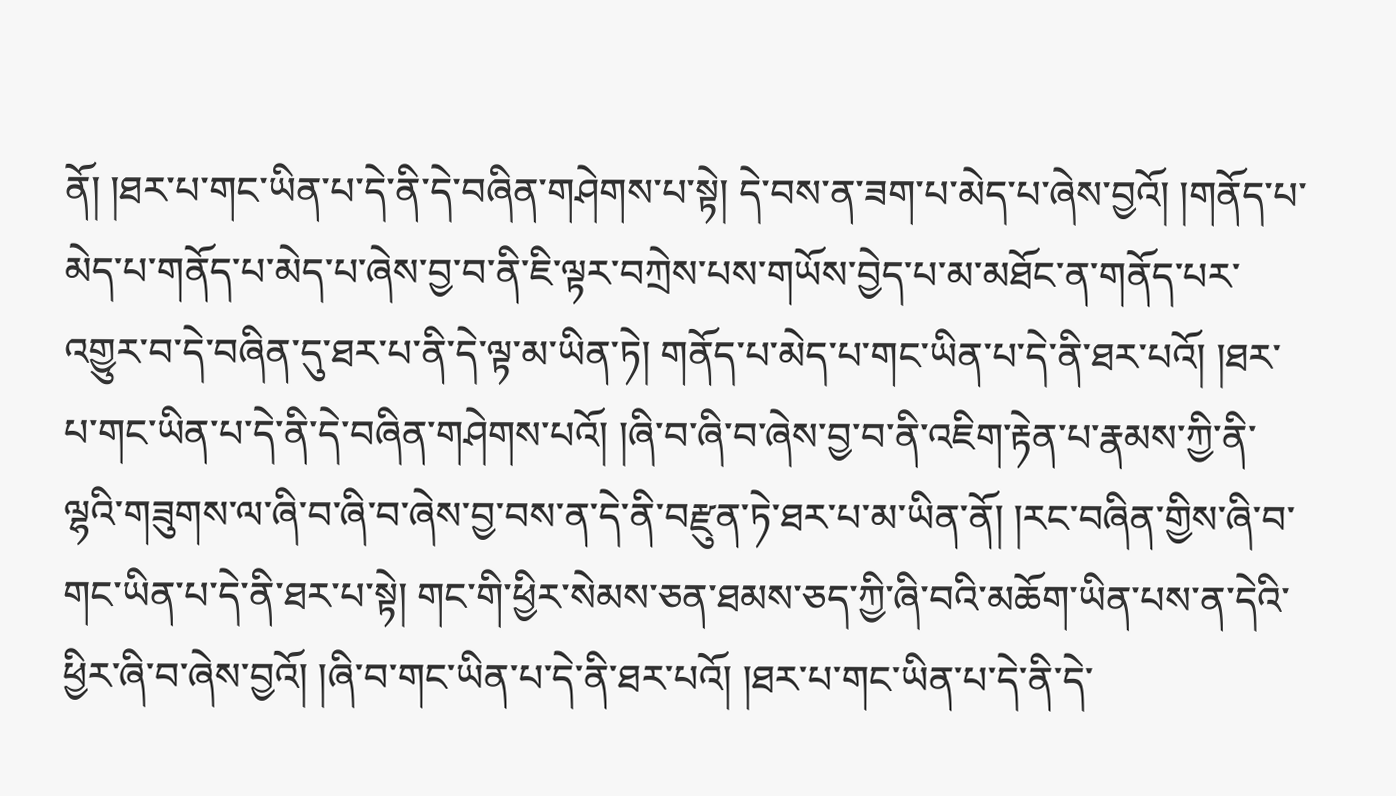ནོ། །ཐར་པ་གང་ཡིན་པ་དེ་ནི་དེ་བཞིན་གཤེགས་པ་སྟེ། དེ་བས་ན་ཟག་པ་མེད་པ་ཞེས་བྱའོ། །གནོད་པ་མེད་པ་གནོད་པ་མེད་པ་ཞེས་བྱ་བ་ནི་ཇི་ལྟར་བཀྲེས་པས་གཡོས་བྱེད་པ་མ་མཐོང་ན་གནོད་པར་འགྱུར་བ་དེ་བཞིན་དུ་ཐར་པ་ནི་དེ་ལྟ་མ་ཡིན་ཏེ། གནོད་པ་མེད་པ་གང་ཡིན་པ་དེ་ནི་ཐར་པའོ། །ཐར་པ་གང་ཡིན་པ་དེ་ནི་དེ་བཞིན་གཤེགས་པའོ། །ཞི་བ་ཞི་བ་ཞེས་བྱ་བ་ནི་འཇིག་རྟེན་པ་རྣམས་ཀྱི་ནི་ལྷའི་གཟུགས་ལ་ཞི་བ་ཞི་བ་ཞེས་བྱ་བས་ན་དེ་ནི་བརྫུན་ཏེ་ཐར་པ་མ་ཡིན་ནོ། །རང་བཞིན་གྱིས་ཞི་བ་གང་ཡིན་པ་དེ་ནི་ཐར་པ་སྟེ། གང་གི་ཕྱིར་སེམས་ཅན་ཐམས་ཅད་ཀྱི་ཞི་བའི་མཆོག་ཡིན་པས་ན་དེའི་ཕྱིར་ཞི་བ་ཞེས་བྱའོ། །ཞི་བ་གང་ཡིན་པ་དེ་ནི་ཐར་པའོ། །ཐར་པ་གང་ཡིན་པ་དེ་ནི་དེ་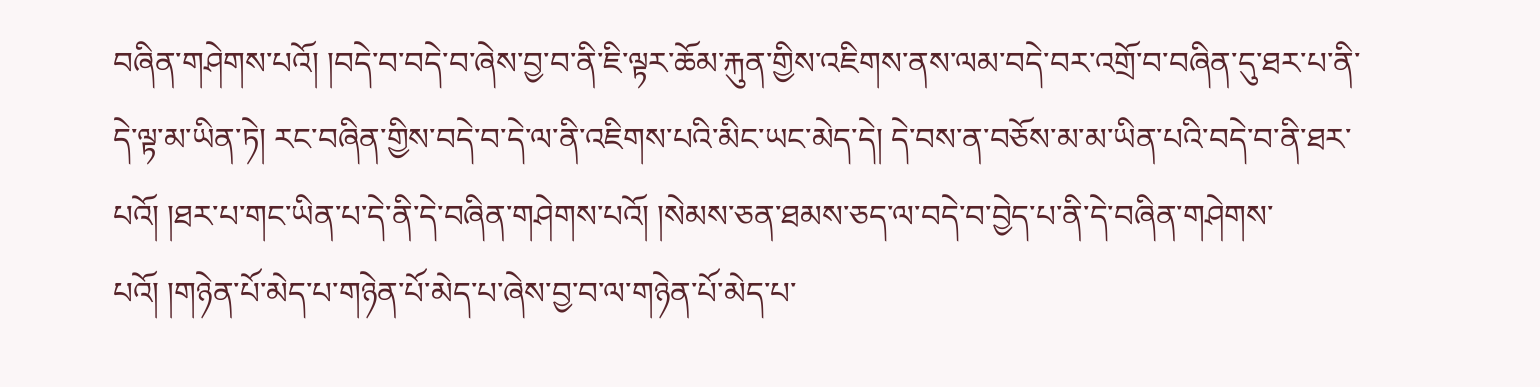བཞིན་གཤེགས་པའོ། །བདེ་བ་བདེ་བ་ཞེས་བྱ་བ་ནི་ཇི་ལྟར་ཆོམ་རྐུན་གྱིས་འཇིགས་ནས་ལམ་བདེ་བར་འགྲོ་བ་བཞིན་དུ་ཐར་པ་ནི་དེ་ལྟ་མ་ཡིན་ཏེ། རང་བཞིན་གྱིས་བདེ་བ་དེ་ལ་ནི་འཇིགས་པའི་མིང་ཡང་མེད་དེ། དེ་བས་ན་བཅོས་མ་མ་ཡིན་པའི་བདེ་བ་ནི་ཐར་པའོ། །ཐར་པ་གང་ཡིན་པ་དེ་ནི་དེ་བཞིན་གཤེགས་པའོ། །སེམས་ཅན་ཐམས་ཅད་ལ་བདེ་བ་བྱེད་པ་ནི་དེ་བཞིན་གཤེགས་པའོ། །གཉེན་པོ་མེད་པ་གཉེན་པོ་མེད་པ་ཞེས་བྱ་བ་ལ་གཉེན་པོ་མེད་པ་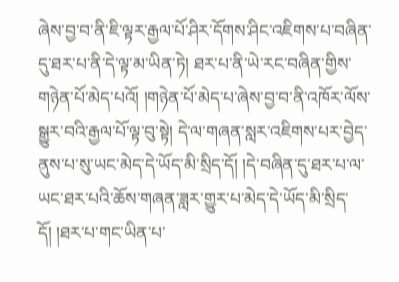ཞེས་བྱ་བ་ནི་ཇི་ལྟར་རྒྱལ་པོ་ཤིར་དོགས་ཤིང་འཇིགས་པ་བཞིན་དུ་ཐར་པ་ནི་དེ་ལྟ་མ་ཡིན་ཏེ། ཐར་པ་ནི་ཡེ་རང་བཞིན་གྱིས་གཉེན་པོ་མེད་པའོ། །གཉེན་པོ་མེད་པ་ཞེས་བྱ་བ་ནི་འཁོར་ལོས་སྒྱུར་བའི་རྒྱལ་པོ་ལྟ་བུ་སྟེ། དེ་ལ་གཞན་སླར་འཇིགས་པར་བྱེད་ནུས་པ་སུ་ཡང་མེད་དེ་ཡོད་མི་སྲིད་དོ། །དེ་བཞིན་དུ་ཐར་པ་ལ་ཡང་ཐར་པའི་ཆོས་གཞན་ཟླར་གྱུར་པ་མེད་དེ་ཡོད་མི་སྲིད་དོ། །ཐར་པ་གང་ཡིན་པ་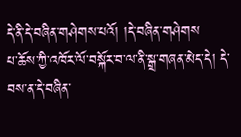དེ་ནི་དེ་བཞིན་གཤེགས་པའོ། །དེ་བཞིན་གཤེགས
པ་ཆོས་ཀྱི་འཁོར་ལོ་བསྐོར་བ་ལ་ནི་སྒྲ་གཞན་མེད་དེ། དེ་བས་ན་དེ་བཞིན་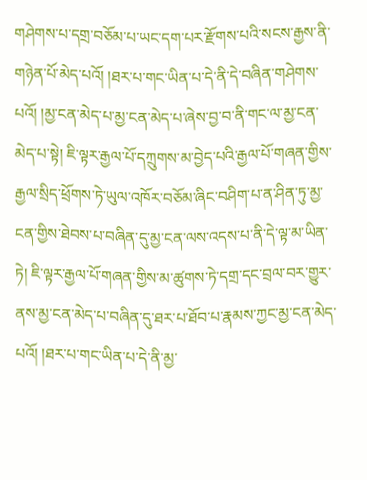གཤེགས་པ་དགྲ་བཅོམ་པ་ཡང་དག་པར་རྫོགས་པའི་སངས་རྒྱས་ནི་གཉེན་པོ་མེད་པའོ། །ཐར་པ་གང་ཡིན་པ་དེ་ནི་དེ་བཞིན་གཤེགས་པའོ། །མྱ་ངན་མེད་པ་མྱ་ངན་མེད་པ་ཞེས་བྱ་བ་ནི་གང་ལ་མྱ་ངན་མེད་པ་སྟེ། ཇི་ལྟར་རྒྱལ་པོ་དཀྲུགས་མ་བྱེད་པའི་རྒྱལ་པོ་གཞན་གྱིས་རྒྱལ་སྲིད་ཕྲོགས་ཏེ་ཡུལ་འཁོར་བཅོམ་ཞིང་བཤིག་པ་ན་ཤིན་ཏུ་མྱ་ངན་གྱིས་ཐེབས་པ་བཞིན་དུ་མྱ་ངན་ལས་འདས་པ་ནི་དེ་ལྟ་མ་ཡིན་ཏེ། ཇི་ལྟར་རྒྱལ་པོ་གཞན་གྱིས་མ་ཚུགས་ཏེ་དགྲ་དང་བྲལ་བར་གྱུར་ནས་མྱ་ངན་མེད་པ་བཞིན་དུ་ཐར་པ་ཐོབ་པ་རྣམས་ཀྱང་མྱ་ངན་མེད་པའོ། །ཐར་པ་གང་ཡིན་པ་དེ་ནི་མྱ་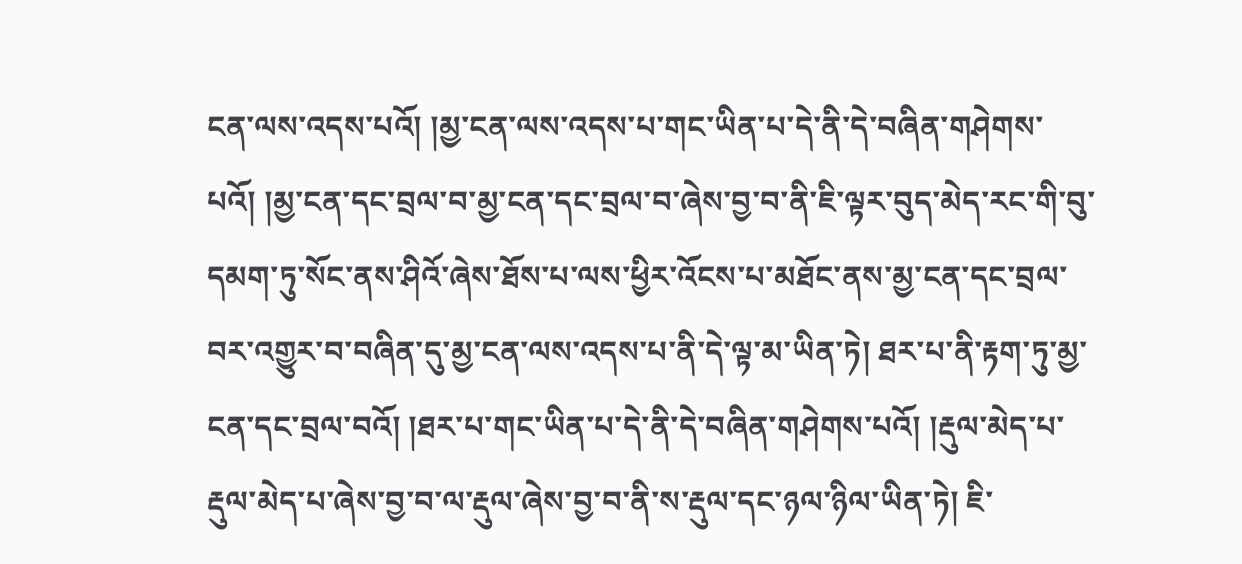ངན་ལས་འདས་པའོ། །མྱ་ངན་ལས་འདས་པ་གང་ཡིན་པ་དེ་ནི་དེ་བཞིན་གཤེགས་པའོ། །མྱ་ངན་དང་བྲལ་བ་མྱ་ངན་དང་བྲལ་བ་ཞེས་བྱ་བ་ནི་ཇི་ལྟར་བུད་མེད་རང་གི་བུ་དམག་ཏུ་སོང་ནས་ཤིའོ་ཞེས་ཐོས་པ་ལས་ཕྱིར་འོངས་པ་མཐོང་ནས་མྱ་ངན་དང་བྲལ་བར་འགྱུར་བ་བཞིན་དུ་མྱ་ངན་ལས་འདས་པ་ནི་དེ་ལྟ་མ་ཡིན་ཏེ། ཐར་པ་ནི་རྟག་ཏུ་མྱ་ངན་དང་བྲལ་བའོ། །ཐར་པ་གང་ཡིན་པ་དེ་ནི་དེ་བཞིན་གཤེགས་པའོ། །རྡུལ་མེད་པ་རྡུལ་མེད་པ་ཞེས་བྱ་བ་ལ་རྡུལ་ཞེས་བྱ་བ་ནི་ས་རྡུལ་དང་ཉལ་ཉིལ་ཡིན་ཏེ། ཇི་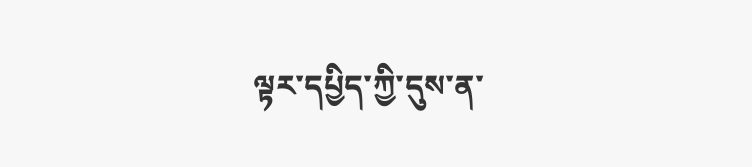ལྟར་དཔྱིད་ཀྱི་དུས་ན་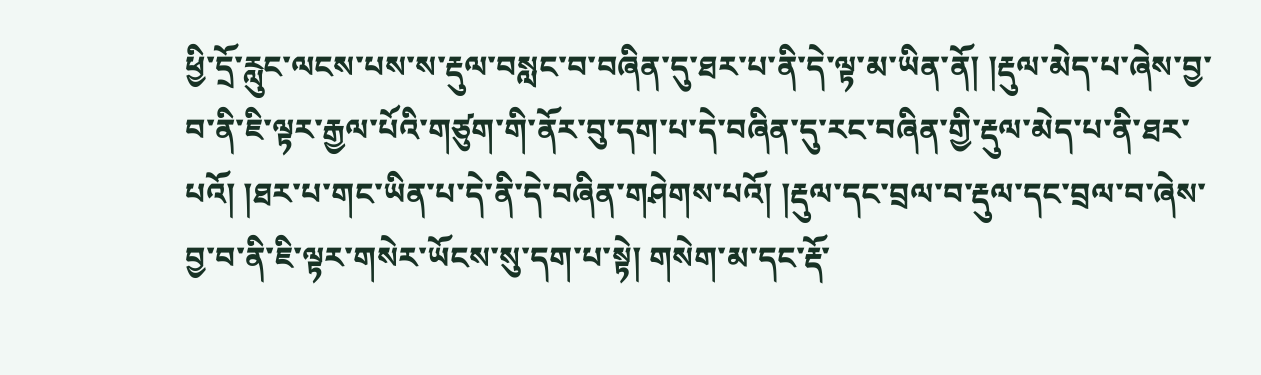ཕྱི་དྲོ་རླུང་ལངས་པས་ས་རྡུལ་བསླང་བ་བཞིན་དུ་ཐར་པ་ནི་དེ་ལྟ་མ་ཡིན་ནོ། །རྡུལ་མེད་པ་ཞེས་བྱ་བ་ནི་ཇི་ལྟར་རྒྱལ་པོའི་གཙུག་གི་ནོར་བུ་དག་པ་དེ་བཞིན་དུ་རང་བཞིན་གྱི་རྡུལ་མེད་པ་ནི་ཐར་པའོ། །ཐར་པ་གང་ཡིན་པ་དེ་ནི་དེ་བཞིན་གཤེགས་པའོ། །རྡུལ་དང་བྲལ་བ་རྡུལ་དང་བྲལ་བ་ཞེས་བྱ་བ་ནི་ཇི་ལྟར་གསེར་ཡོངས་སུ་དག་པ་སྟེ། གསེག་མ་དང་རྡོ་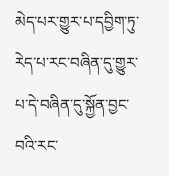མེད་པར་གྱུར་པ་དབྱིག་ཏུ་རེད་པ་རང་བཞིན་དུ་གྱུར་པ་དེ་བཞིན་དུ་སྐྱོན་བྱང་བའི་རང་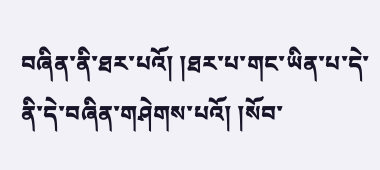བཞིན་ནི་ཐར་པའོ། །ཐར་པ་གང་ཡིན་པ་དེ་ནི་དེ་བཞིན་གཤེགས་པའོ། །སོབ་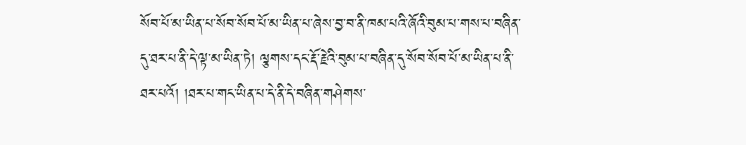སོབ་པོ་མ་ཡིན་པ་སོབ་སོབ་པོ་མ་ཡིན་པ་ཞེས་བྱ་བ་ནི་ཁམ་པའི་ཞོའི་བུམ་པ་གས་པ་བཞིན་དུ་ཐར་པ་ནི་དེ་ལྟ་མ་ཡིན་ཏེ། ལྕགས་དང་རྡོ་རྗེའི་བུམ་པ་བཞིན་དུ་སོབ་སོབ་པོ་མ་ཡིན་པ་ནི་ཐར་པའོ། །ཐར་པ་གང་ཡིན་པ་དེ་ནི་དེ་བཞིན་གཤེགས་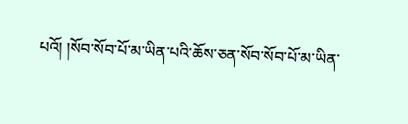པའོ། །སོབ་སོབ་པོ་མ་ཡིན་པའི་ཆོས་ཅན་སོབ་སོབ་པོ་མ་ཡིན་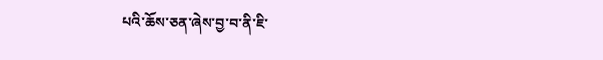པའི་ཆོས་ཅན་ཞེས་བྱ་བ་ནི་ཇི་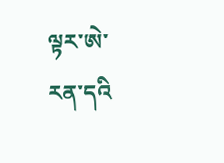ལྟར་ཨེ་རན་དའི